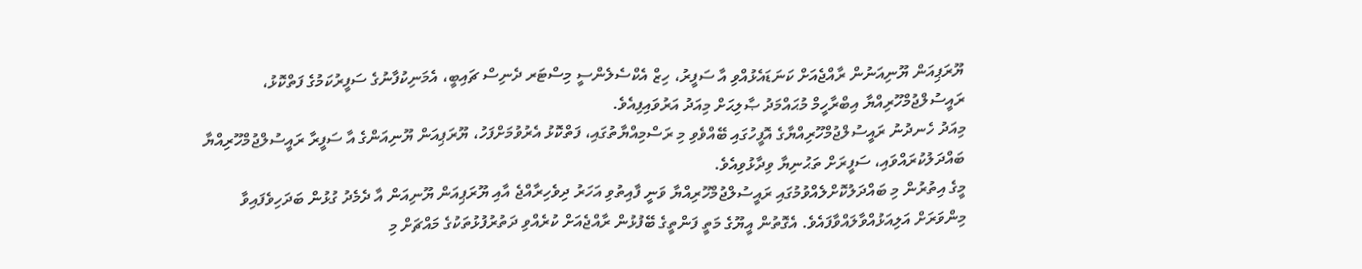ޔޫރަޕިއަން ޔޫނިއަނުން ރާއްޖެއަށް ކަނަޑައެޅުއްވި އާ ސަފީރު، ހިޒް އެކްސެލެންސީ މިސްޓަރ ދެނިސް ޗައިބީ، އެމަނިކުފާނުގެ ސަފީރުކަމުގެ ފަތްކޮޅު، ރައީސުލްޖުމްހޫރިއްޔާ އިބްރާހީމް މުޙައްމަދު ޞާލިޙަށް މިއަދު އަރުވައިފިއެވެ.
މިއަދު ހެނދުނު ރައީސުލްޖުމްހޫރިއްޔާގެ އޮފީހުގައި ބޭއްވެވި މި ރަސްމިއްޔާތުގައި، ފަތްކޮޅު އެރުވުމަށްފަހު، ޔޫރަޕިއަން ޔޫނިއަންގެ އާ ސަފީރާ ރައީސުލްޖުމްހޫރިއްޔާ ބައްދަލުކުރައްވައި، ސަފީރަށް ތަޙުނިޔާ ވިދާޅުވިއެވެ.
މީގެ އިތުރުން މި ބައްދަލުކޮށްލެއްވުމުގައި ރައީސުލްޖުމްހޫރިއްޔާ ވަނީ ފާއިތުވި އަހަރު ދިވެހިރާއްޖެ އާއި ޔޫރަޕިއަން ޔޫނިއަން އާ ދެމެދު ގުޅުން ބަދަހިވެފައިވާ މިންވަރަށް އަލިއަޅުއްވާލައްވާފައެވެ. އެގޮތުން އީޔޫގެ މަތީ ފަންތީގެ ބޭފުޅުން ރާއްޖެއަށް ކުރެއްވި ދަތުރުފުޅުތަކުގެ މައްޗަށް މި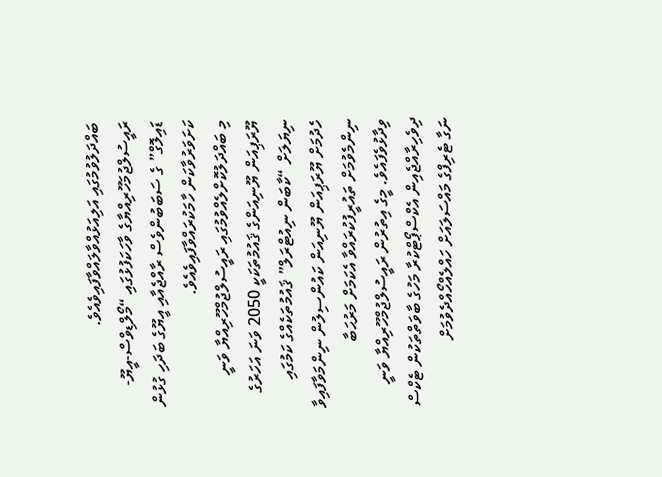ބައްދަލުވުމުގައި އަލިއަޅުއްވާލައްވާފައިވެއެވެ. ރައީސުލްޖުމަހޫރިއްޔާގެ ވާހަކަފުޅުގައި “މޯލްޑިވްސް-އީޔޫ-ޑައިލޮގް” ގެ ސަބަބުންވެސް ރާއްޖެއާއި އީޔޫގެ ބަދަހި ގުޅުން ކަށަވަރުވާކަން ހާމަކުރައްވާފައިވެއެވެ.
މި ބައްދަލުކޮށްލެއްވުމުގައި ރައީސުލްޖުމްހޫރިއްޔާ ވަނީ ޔޫރަޕިއަން ޔޫނިއަންގެ ޤައުމުތަކަކީ 2050 ވަނަ އަހަރުގެ ނިޔަލަށް “ކާބަން ނިއުޓްރަލް” ޤައުމުތަކެއްގެ ކަމުގައި ހެދުމަށް ޔޫރަޕިއަން ޔޫނިއަން ކައުންސިލުން ނިންމަވާފައިވާ ނިންމެވުމަށް ތައުރީފުކުރައްވާ އެކަމަށް މަރުޙަބާ ވިދާޅުވެފައެވެ. މީގެ އިތުރުން ރައީސުލްޖުމްހޫރިއްޔާ ވަނީ ދިވެހިރާއްޖެއިން އެކްސްޕޯޓްކުރާ މަހުގެ ބާވަތްތަކުން ޓެކްސް ނަގާ ޓެރިފްގެ މައްސަލައަށް ހައްލެއްހޯއްދެވުމަށް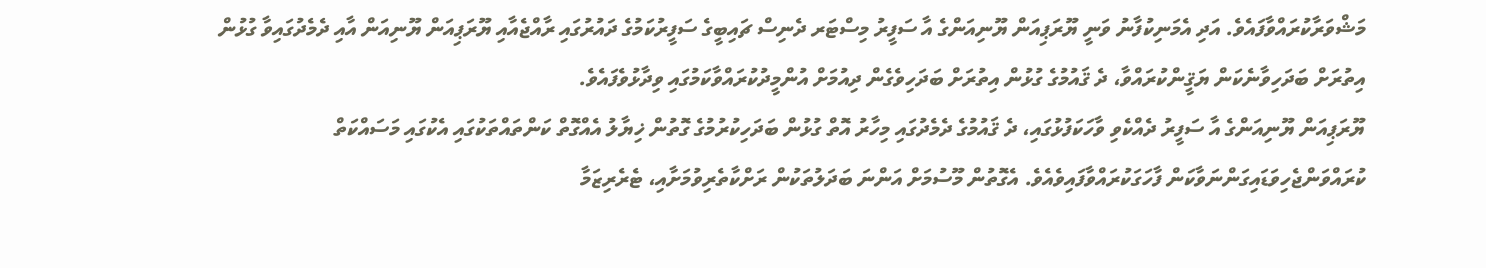މަޝްވަރާކުރައްވާފައެވެ. އަދި އެމަނިކުފާނު ވަނީ ޔޫރަޕިއަން ޔޫނިއަންގެ އާ ސަފީރު މިސްޓަރ ދެނިސް ޗައިބީގެ ސަފީރުކަމުގެ ދައުރުގައި ރާއްޖެއާއި ޔޫރަޕިއަން ޔޫނިއަން އާއި ދެމެދުގައިވާ ގުޅުން އިތުރަށް ބަދަހިވާނެކަން ޔަޤީންކުރައްވާ، ދެ ޤައުމުގެ ގުޅުން އިތުރަށް ބަދަހިވެގެން ދިއުމަށް އުންމީދުކުރައްވާކަމުގައި ވިދާޅުވެފައެވެ.
ޔޫރަޕިއަން ޔޫނިއަންގެ އާ ސަފީރު ދެއްކެވި ވާހަކަފުޅުގައި، ދެ ޤައުމުގެ ދެމެދުގައި މިހާރު އޮތް ގުޅުން ބަދަހިކުރުމުގެ ގޮތުން ޚިޔާލު އެއްގޮތް ކަންތައްތަކުގައި އެކުގައި މަސައްކަތް ކުރައްވަންޖެހިވަޑައިގަންނަވާކަން ފާހަގަކުރައްވާފައިވެއެވެ. އެގޮތުން މޫސުމަށް އަންނަ ބަދަލުތަކުން ރަށްކާތެރިވުމަށާއި، ޓެރެރިޒަމާ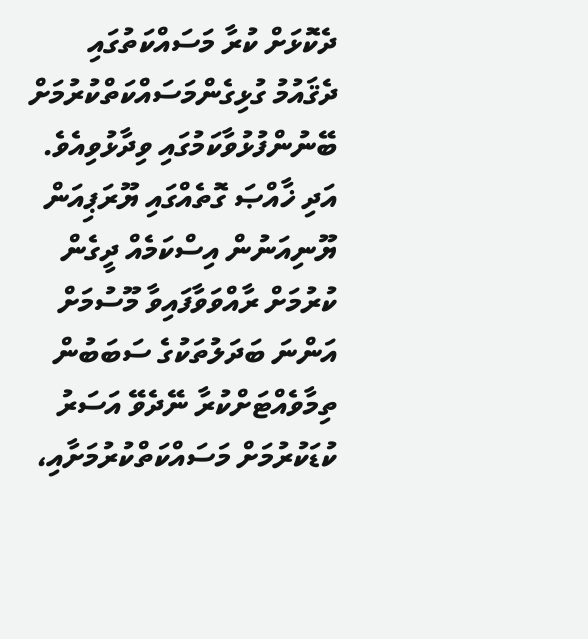ދެކޮޅަށް ކުރާ މަސައްކަތުގައި ދެޤައުމު ގުޅިގެންމަސައްކަތްކުރުމަށް ބޭނުންފުޅުވާކަމުގައި ވިދާޅުވިއެވެ. އަދި ޚާއްޞަ ގޮތެއްގައި ޔޫރަޕިއަން ޔޫނިއަނުން އިސްކަމެއް ދީގެން ކުރުމަށް ރާއްވަވާފައިވާ މޫސުމަށް އަންނަ ބަދަލުތަކުގެ ސަބަބުން ތިމާވެއްޓަށްކުރާ ނޭދެވޭ އަސަރު ކުޑަކުރުމަށް މަސައްކަތްކުރުމަށާއި،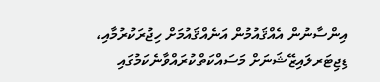އިންސާނުން އެއްޤައުމުން އަނެއްޤައުމަށް ހިޖުރަކުރުމާއި، ޑިޖިޓަރލައިޒޭޝަނަށް މަސައްކަތްކުރައްވާނެކަމުގައި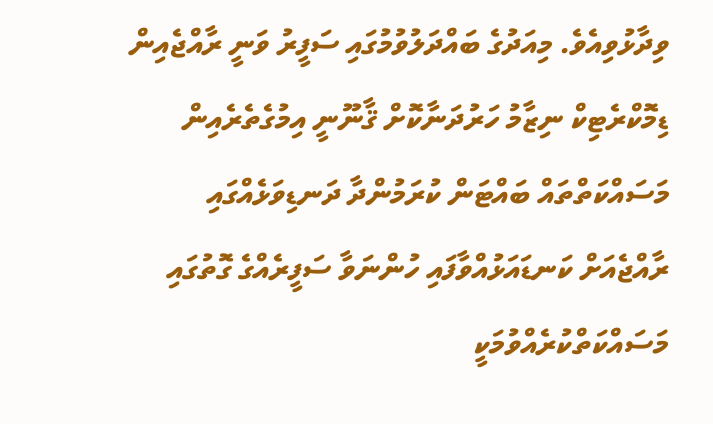ވިދާޅުވިއެވެ. މިއަދުގެ ބައްދަލުވުމުގައި ސަފީރު ވަނީ ރާއްޖެއިން ޑިމޮކްރެޓިކް ނިޒާމު ހަރުދަނާކޮށް ޤާނޫނީ އިމުގެތެރެއިން މަސައްކަތްތައް ބައްޓަން ކުރަމުންދާ ދަނޑިވަޅެއްގައި ރާއްޖެއަށް ކަނޑައަޅުއްވާފައި ހުންނަވާ ސަފީރެއްގެ ގޮތުގައި މަސައްކަތްކުރެއްވުމަކީ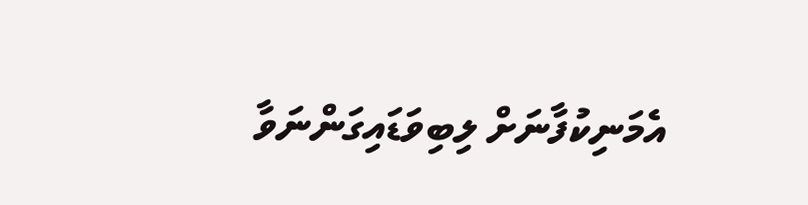އެމަނިކުފާނަށް ލިބިވަޑައިގަންނަވާ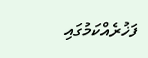ފަޚުރެއްކަމުގައި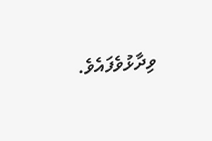ވިދާޅުވެފައެވެ.